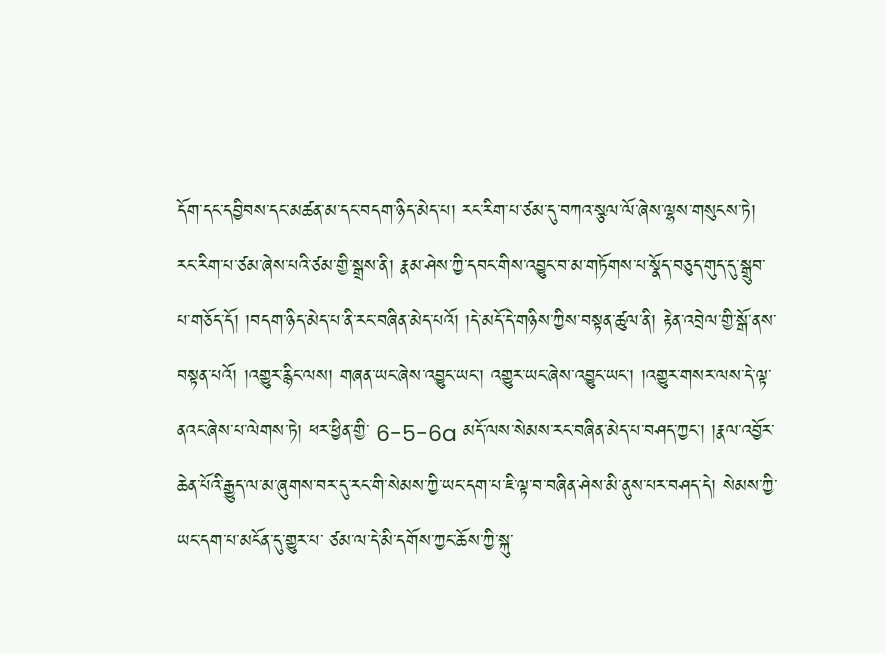དོག་དང་དབྱིབས་དང་མཚན་མ་དང་བདག་ཉིད་མེད་པ། རང་རིག་པ་ཙམ་དུ་བཀའ་སྩལ་ལོ་ཞེས་ལྷས་གསུངས་ཏེ། རང་རིག་པ་ཙམ་ཞེས་པའི་ཙམ་གྱི་སྒྲས་ནི། རྣམ་ཤེས་ཀྱི་དབང་གིས་འབྱུང་བ་མ་གཏོགས་པ་སྣོད་བཅུད་གུད་དུ་སྒྲུབ་ པ་གཅོད་དོ། །བདག་ཉིད་མེད་པ་ནི་རང་བཞིན་མེད་པའོ། །དེ་མདོ་དེ་གཉིས་ཀྱིས་བསྟན་ཚུལ་ནི། རྟེན་འབྲེལ་གྱི་སྒོ་ནས་བསྟན་པའོ། །འགྱུར་རྙིང་ལས། གཞན་ཡང་ཞེས་འབྱུང་ཡང་། འགྱུར་ཡང་ཞེས་འབྱུང་ཡང་། །འགྱུར་གསར་ལས་དེ་ལྟ་ནའང་ཞེས་པ་ལེགས་ཏེ། ཕར་ཕྱིན་གྱི་ 6-5-6a མདོ་ལས་སེམས་རང་བཞིན་མེད་པ་བཤད་ཀྱང་། །རྣལ་འབྱོར་ཆེན་པོའི་རྒྱུད་ལ་མ་ཞུགས་བར་དུ་རང་གི་སེམས་ཀྱི་ཡང་དག་པ་ཇི་ལྟ་བ་བཞིན་ཤེས་མི་ནུས་པར་བཤད་དེ། སེམས་ཀྱི་ཡང་དག་པ་མངོན་དུ་གྱུར་པ་ ཙམ་ལ་དེ་མི་དགོས་ཀྱང་ཆོས་ཀྱི་སྐུ་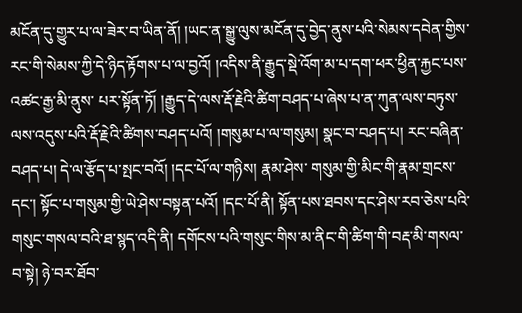མངོན་དུ་གྱུར་པ་ལ་ཟེར་བ་ཡིན་ནོ། །ཡང་ན་སྒྱུ་ལུས་མངོན་དུ་བྱེད་ནུས་པའི་སེམས་དབེན་གྱིས་རང་གི་སེམས་ཀྱི་དེ་ཉིད་རྟོགས་པ་ལ་བྱའོ། །འདིས་ནི་རྒྱུད་སྡེ་འོག་མ་པ་དག་ཕར་ཕྱིན་རྐྱང་པས་འཚང་རྒྱ་མི་ནུས་ པར་སྟོན་ཏོ། །རྒྱུད་དེ་ལས་རྡོ་རྗེའི་ཚིག་བཤད་པ་ཞེས་པ་ན་ཀུན་ལས་བཏུས་ལས་འདུས་པའི་རྡོ་རྗེའི་ཚིགས་བཤད་པའོ། །གསུམ་པ་ལ་གསུམ། སྣང་བ་བཤད་པ། རང་བཞིན་བཤད་པ། དེ་ལ་རྩོད་པ་སྤང་བའོ། །དང་པོ་ལ་གཉིས། རྣམ་ཤེས་ གསུམ་གྱི་མིང་གི་རྣམ་གྲངས་དང་། སྟོང་པ་གསུམ་གྱི་ཡེ་ཤེས་བསྟན་པའོ། །དང་པོ་ནི། སྟོན་པས་ཐབས་དང་ཤེས་རབ་ཅེས་པའི་གསུང་གསལ་བའི་ཐ་སྙད་འདི་ནི། དགོངས་པའི་གསུང་གིས་མ་ནིང་གི་ཚིག་གི་བརྡ་མི་གསལ་བ་སྟེ། ཉེ་བར་ཐོབ་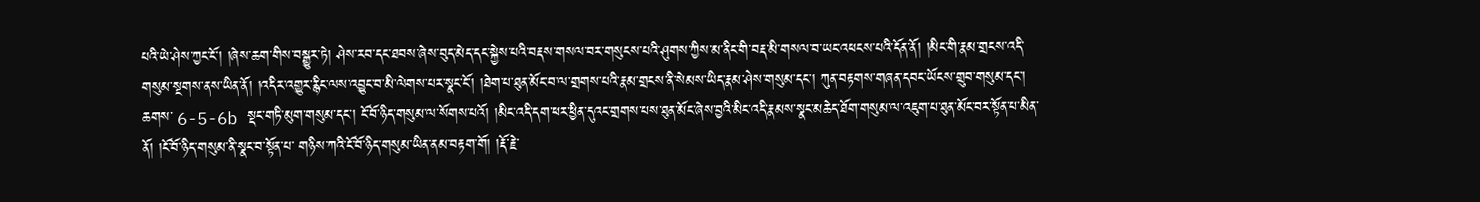པའི་ཡེ་ཤེས་ཀྱང་ངོ་། །ཞེས་ཆག་གིས་བསྒྱུར་ཏེ། ཤེས་རབ་དང་ཐབས་ཞེས་བུད་མེད་དང་སྐྱེས་པའི་བརྡས་གསལ་བར་གསུངས་པའི་ཤུགས་ཀྱིས་མ་ནིང་གི་བརྡ་མི་གསལ་བ་ཡང་འཕངས་པའི་དོན་ནོ། །མིང་གི་རྣམ་གྲངས་འདི་ གསུམ་སྔགས་ནས་ཡིན་ནོ། །འདིར་འགྱུར་རྙིང་ལས་འབྱུང་བ་མི་ལེགས་པར་སྣང་ངོ་། །ཐེག་པ་ཐུན་མོང་བ་ལ་གྲགས་པའི་རྣམ་གྲངས་ནི་སེམས་ཡིད་རྣམ་ཤེས་གསུམ་དང་། ཀུན་བརྟགས་གཞན་དབང་ཡོངས་གྲུབ་གསུམ་དང་། ཆགས་ 6-5-6b སྡང་གཏི་མུག་གསུམ་དང་། ངོ་བོ་ཉིད་གསུམ་ལ་སོགས་པའོ། །མིང་འདི་དག་ཕར་ཕྱིན་དུའང་གྲགས་པས་ཐུན་མོང་ཞེས་བྱའི་མིང་འདི་རྣམས་སྣང་མཆེད་ཐོག་གསུམ་ལ་འཇུག་པ་ཐུན་མོང་བར་སྟོན་པ་མིན་ནོ། །ངོ་བོ་ཉིད་གསུམ་ནི་སྣང་བ་སྟོན་པ་ གཉིས་ཀའི་ངོ་བོ་ཉིད་གསུམ་ཡིན་ནམ་བརྟག་གོ། །རྡོ་རྗེ་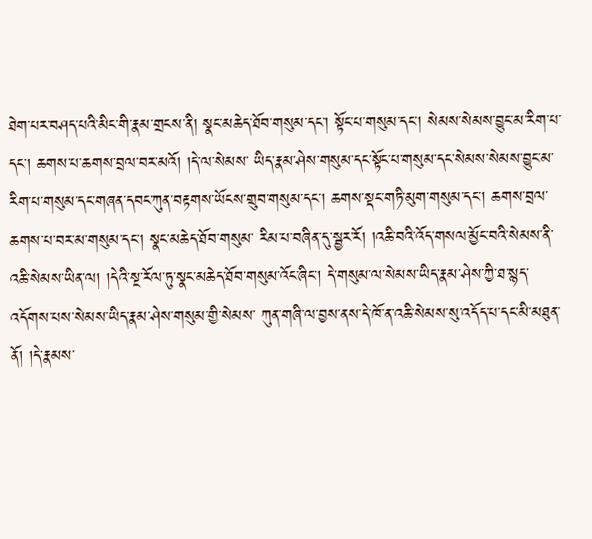ཐེག་པར་བཤད་པའི་མིང་གི་རྣམ་གྲངས་ནི། སྣང་མཆེད་ཐོབ་གསུམ་དང་། སྟོང་པ་གསུམ་དང་། སེམས་སེམས་བྱུང་མ་རིག་པ་དང་། ཆགས་པ་ཆགས་བྲལ་བར་མའོ། །དེ་ལ་སེམས་ ཡིད་རྣམ་ཤེས་གསུམ་དང་སྟོང་པ་གསུམ་དང་སེམས་སེམས་བྱུང་མ་རིག་པ་གསུམ་དང་གཞན་དབང་ཀུན་བརྟགས་ཡོངས་གྲུབ་གསུམ་དང་། ཆགས་སྡང་གཏི་མུག་གསུམ་དང་། ཆགས་བྲལ་ཆགས་པ་བར་མ་གསུམ་དང་། སྣང་མཆེད་ཐོབ་གསུམ་ རིམ་པ་བཞིན་དུ་སྦྱར་རོ། །འཆི་བའི་འོད་གསལ་མྱོང་བའི་སེམས་ནི་འཆི་སེམས་ཡིན་ལ། །དེའི་སྔ་རོལ་ཏུ་སྣང་མཆེད་ཐོབ་གསུམ་འོང་ཞིང་། དེ་གསུམ་ལ་སེམས་ཡིད་རྣམ་ཤེས་ཀྱི་ཐ་སྙད་འདོགས་པས་སེམས་ཡིད་རྣམ་ཤེས་གསུམ་གྱི་སེམས་ ཀུན་གཞི་ལ་བྱས་ནས་དེ་ཁོ་ན་འཆི་སེམས་སུ་འདོད་པ་དང་མི་མཐུན་ནོ། །དེ་རྣམས་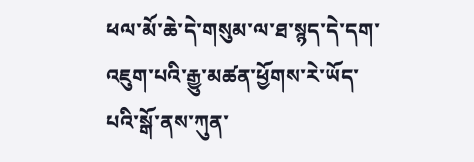ཕལ་མོ་ཆེ་དེ་གསུམ་ལ་ཐ་སྙད་དེ་དག་འཇུག་པའི་རྒྱུ་མཚན་ཕྱོགས་རེ་ཡོད་པའི་སྒོ་ནས་ཀུན་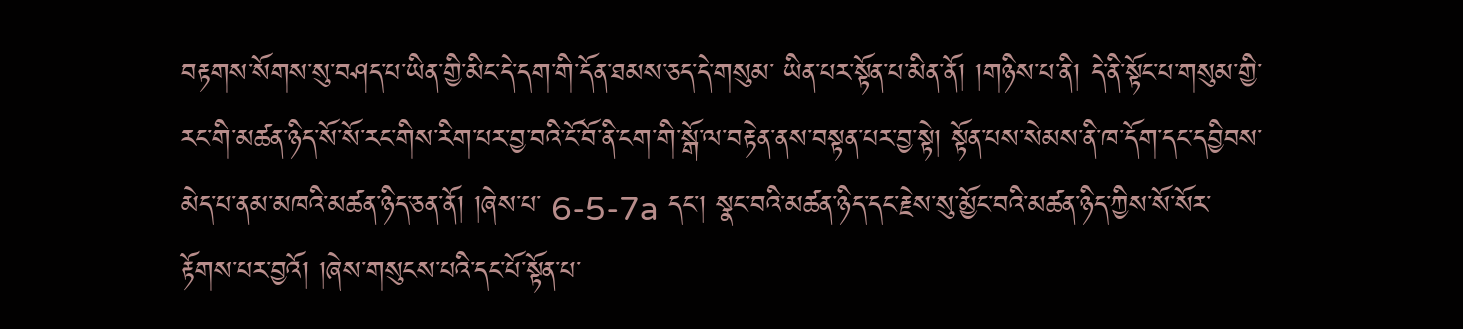བརྟགས་སོགས་སུ་བཤད་པ་ཡིན་གྱི་མིང་དེ་དག་གི་དོན་ཐམས་ཅད་དེ་གསུམ་ ཡིན་པར་སྟོན་པ་མིན་ནོ། །གཉིས་པ་ནི། དེ་ནི་སྟོང་པ་གསུམ་གྱི་རང་གི་མཚན་ཉིད་སོ་སོ་རང་གིས་རིག་པར་བྱ་བའི་ངོ་བོ་ནི་ངག་གི་སྒོ་ལ་བརྟེན་ནས་བསྟན་པར་བྱ་སྟེ། སྟོན་པས་སེམས་ནི་ཁ་དོག་དང་དབྱིབས་མེད་པ་ནམ་མཁའི་མཚན་ཉིད་ཅན་ནོ། །ཞེས་པ་ 6-5-7a དང་། སྣང་བའི་མཚན་ཉིད་དང་རྗེས་སུ་མྱོང་བའི་མཚན་ཉིད་ཀྱིས་སོ་སོར་རྟོགས་པར་བྱའོ། །ཞེས་གསུངས་པའི་དང་པོ་སྟོན་པ་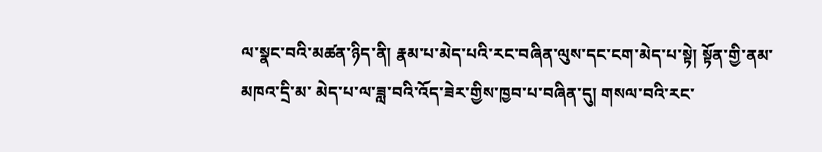ལ་སྣང་བའི་མཚན་ཉིད་ནི། རྣམ་པ་མེད་པའི་རང་བཞིན་ལུས་དང་ངག་མེད་པ་སྟེ། སྟོན་གྱི་ནམ་མཁའ་དྲི་མ་ མེད་པ་ལ་ཟླ་བའི་འོད་ཟེར་གྱིས་ཁྱབ་པ་བཞིན་དུ། གསལ་བའི་རང་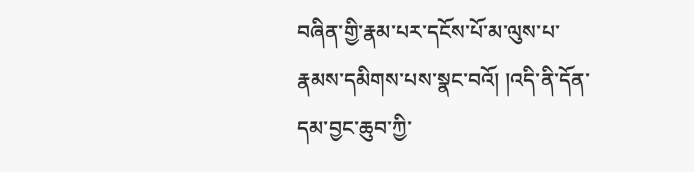བཞིན་གྱི་རྣམ་པར་དངོས་པོ་མ་ལུས་པ་རྣམས་དམིགས་པས་སྣང་བའོ། །འདི་ནི་དོན་དམ་བྱང་ཆུབ་ཀྱི་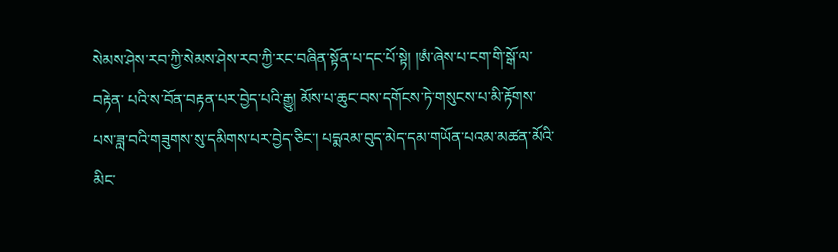སེམས་ཤེས་རབ་ཀྱི་སེམས་ཤེས་རབ་ཀྱི་རང་བཞིན་སྟོན་པ་དང་པོ་སྟེ། །ཨཾ་ཞེས་པ་ངག་གི་སྒོ་ལ་བརྟེན་ པའི་ས་བོན་བརྟན་པར་བྱེད་པའི་རྒྱུ། མོས་པ་ཆུང་བས་དགོངས་ཏེ་གསུངས་པ་མི་རྟོགས་པས་ཟླ་བའི་གཟུགས་སུ་དམིགས་པར་བྱེད་ཅིང་། པདྨའམ་བུད་མེད་དམ་གཡོན་པའམ་མཚན་མོའི་མིང་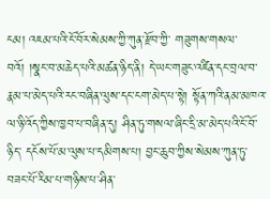ངམ། འཇམ་པའི་ངོ་བོར་སེམས་ཀྱི་ཀུན་རྫོབ་ཀྱི་ གཟུགས་གསལ་བའོ། །སྣང་བ་མཆེད་པའི་མཚན་ཉིད་ནི། དེ་ཡང་གཟུང་འཛིན་དང་བྲལ་བ་རྣམ་པ་མེད་པའི་རང་བཞིན་ལུས་དང་ངག་མེད་པ་སྟེ། སྟོན་ཀའི་ནམ་མཁའ་ལ་ཉི་འོད་ཀྱིས་ཁྱབ་པ་བཞིན་དུ། ཤིན་ཏུ་གསལ་ཞིང་དྲི་མ་མེད་པའི་ངོ་བོ་ཉིད་ དངོས་པོ་མ་ལུས་པ་དམིགས་པ། བྱང་ཆུབ་ཀྱིས་སེམས་ཀུན་ཏུ་བཟང་པོ་རིམ་པ་གཉིས་པ་ཤིན་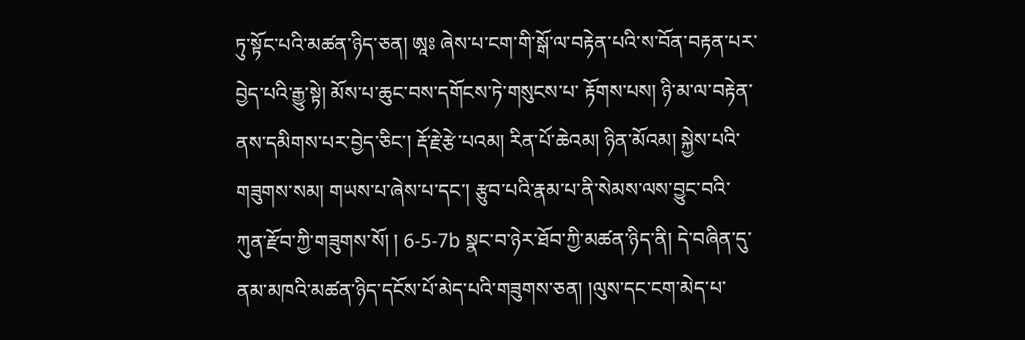ཏུ་སྟོང་པའི་མཚན་ཉིད་ཅན། ཨཱཿ ཞེས་པ་ངག་གི་སྒོ་ལ་བརྟེན་པའི་ས་བོན་བརྟན་པར་བྱེད་པའི་རྒྱུ་སྟེ། མོས་པ་ཆུང་བས་དགོངས་ཏེ་གསུངས་པ་ རྟོགས་པས། ཉི་མ་ལ་བརྟེན་ནས་དམིགས་པར་བྱེད་ཅིང་། རྡོ་རྗེ་རྩེ་པའམ། རིན་པོ་ཆེའམ། ཉིན་མོའམ། སྐྱེས་པའི་གཟུགས་སམ། གཡས་པ་ཞེས་པ་དང་། རྩུབ་པའི་རྣམ་པ་ནི་སེམས་ལས་བྱུང་བའི་ཀུན་རྫོབ་ཀྱི་གཟུགས་སོ། ། 6-5-7b སྣང་བ་ཉེར་ཐོབ་ཀྱི་མཚན་ཉིད་ནི། དེ་བཞིན་དུ་ནམ་མཁའི་མཚན་ཉིད་དངོས་པོ་མེད་པའི་གཟུགས་ཅན། །ལུས་དང་ངག་མེད་པ་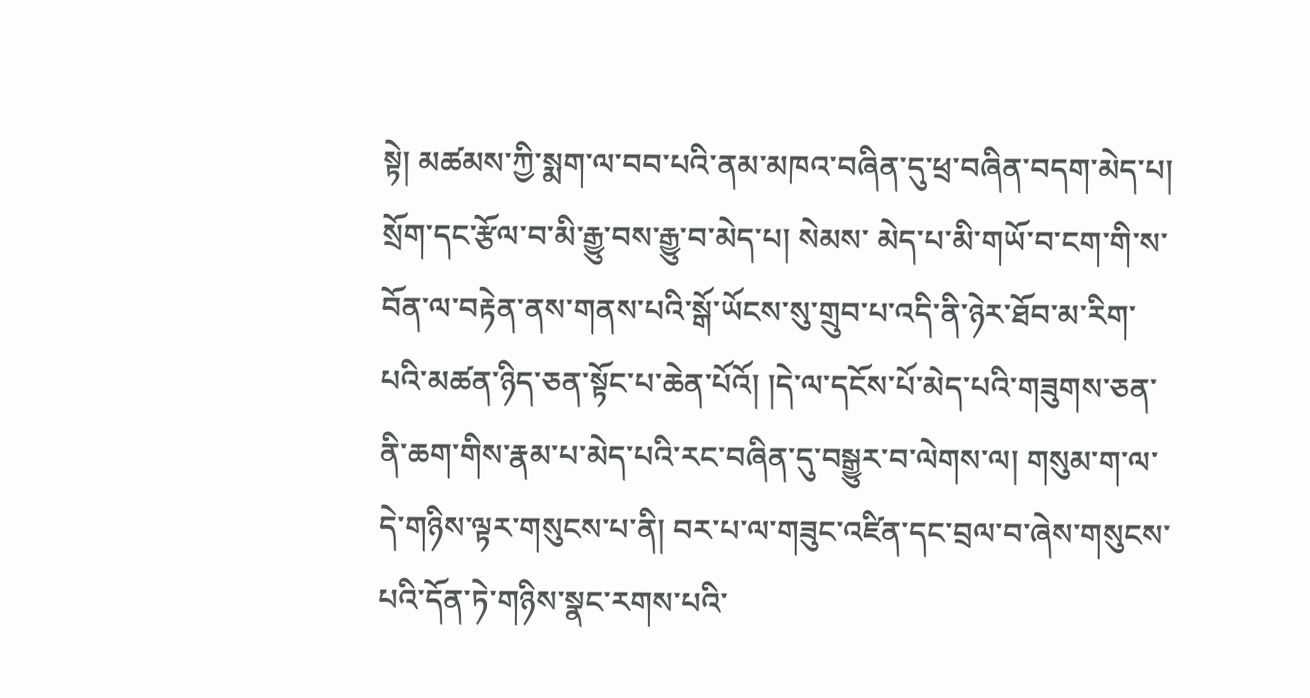སྟེ། མཚམས་ཀྱི་སྨག་ལ་བབ་པའི་ནམ་མཁའ་བཞིན་དུ་ཕྲ་བཞིན་བདག་མེད་པ། སྲོག་དང་རྩོལ་བ་མི་རྒྱུ་བས་རྒྱུ་བ་མེད་པ། སེམས་ མེད་པ་མི་གཡོ་བ་ངག་གི་ས་བོན་ལ་བརྟེན་ནས་གནས་པའི་སྒོ་ཡོངས་སུ་གྲུབ་པ་འདི་ནི་ཉེར་ཐོབ་མ་རིག་པའི་མཚན་ཉིད་ཅན་སྟོང་པ་ཆེན་པོའོ། །དེ་ལ་དངོས་པོ་མེད་པའི་གཟུགས་ཅན་ནི་ཆག་གིས་རྣམ་པ་མེད་པའི་རང་བཞིན་དུ་བསྒྱུར་བ་ལེགས་ལ། གསུམ་ག་ལ་དེ་གཉིས་ལྟར་གསུངས་པ་ནི། བར་པ་ལ་གཟུང་འཛིན་དང་བྲལ་བ་ཞེས་གསུངས་པའི་དོན་ཏེ་གཉིས་སྣང་རགས་པའི་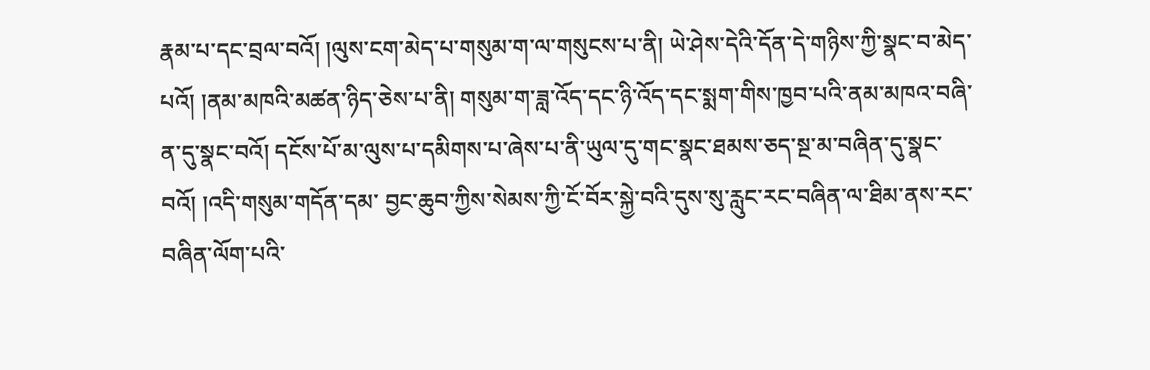རྣམ་པ་དང་བྲལ་བའོ། །ལུས་ངག་མེད་པ་གསུམ་ག་ལ་གསུངས་པ་ནི། ཡེ་ཤེས་དེའི་དོན་དེ་གཉིས་ཀྱི་སྣང་བ་མེད་ པའོ། །ནམ་མཁའི་མཚན་ཉིད་ཅེས་པ་ནི། གསུམ་ག་ཟླ་འོད་དང་ཉི་འོད་དང་སྨག་གིས་ཁྱབ་པའི་ནམ་མཁའ་བཞི་ན་དུ་སྣང་བའོ། དངོས་པོ་མ་ལུས་པ་དམིགས་པ་ཞེས་པ་ནི་ཡུལ་དུ་གང་སྣང་ཐམས་ཅད་སྔ་མ་བཞིན་དུ་སྣང་བའོ། །འདི་གསུམ་གདོན་དམ་ བྱང་ཆུབ་ཀྱིས་སེམས་ཀྱི་ངོ་བོར་སྐྱེ་བའི་དུས་སུ་རླུང་རང་བཞིན་ལ་ཐིམ་ནས་རང་བཞིན་ལོག་པའི་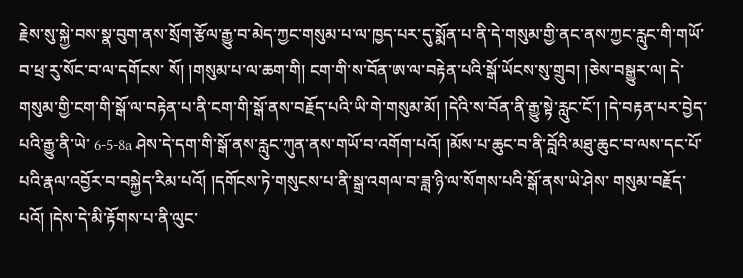རྗེས་སུ་སྐྱེ་བས་སྣ་བུག་ནས་སྲོག་རྩོལ་རྒྱུ་བ་མེད་ཀྱང་གསུམ་པ་ལ་ཁྱད་པར་དུ་སྨོན་པ་ནི་དེ་གསུམ་གྱི་ནང་ནས་ཀྱང་རླུང་གི་གཡོ་བ་ཕྲ་རུ་སོང་བ་ལ་དགོངས་ སོ། །གསུམ་པ་ལ་ཆག་གི། ངག་གི་ས་བོན་ཨ་ལ་བརྟེན་པའི་སྒོ་ཡོངས་སུ་གྲུབ། །ཅེས་བསྒྱུར་ལ། དེ་གསུམ་གྱི་ངག་གི་སྒོ་ལ་བརྟེན་པ་ནི་ངག་གི་སྒོ་ནས་བརྗོད་པའི་ཡི་གེ་གསུམ་མོ། །དེའི་ས་བོན་ནི་རྒྱུ་སྟེ་རླུང་ངོ་། །དེ་བརྟན་པར་བྱེད་པའི་རྒྱུ་ནི་ཡེ་ 6-5-8a ཤེས་དེ་དག་གི་སྒོ་ནས་རླུང་ཀུན་ནས་གཡོ་བ་འགོག་པའོ། །མོས་པ་ཆུང་བ་ནི་བློའི་མཐུ་ཆུང་བ་ལས་དང་པོ་པའི་རྣལ་འབྱོར་བ་བསྐྱེད་རིམ་པའོ། །དགོངས་ཏེ་གསུངས་པ་ནི་སྒྲ་འགལ་བ་ཟླ་ཉི་ལ་སོགས་པའི་སྒོ་ནས་ཡེ་ཤེས་ གསུམ་བརྗོད་པའོ། །དེས་དེ་མི་རྟོགས་པ་ནི་ལུང་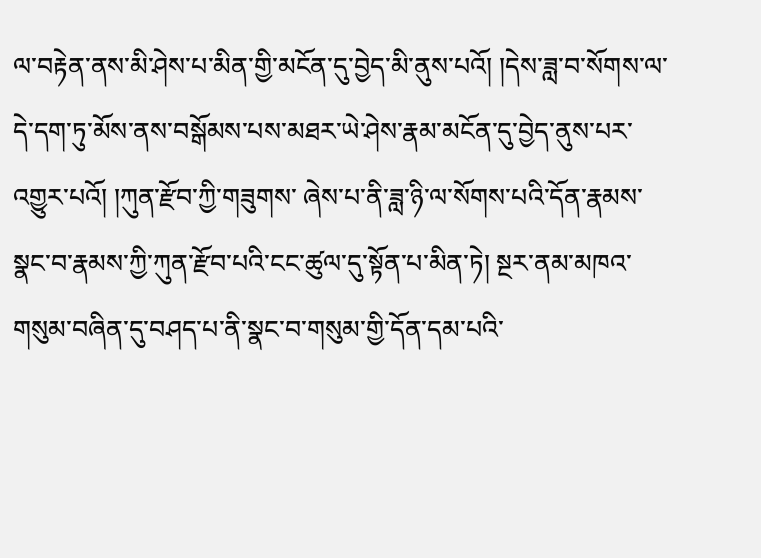ལ་བརྟེན་ནས་མི་ཤེས་པ་མིན་གྱི་མངོན་དུ་བྱེད་མི་ནུས་པའོ། །དེས་ཟླ་བ་སོགས་ལ་དེ་དག་ཏུ་མོས་ནས་བསྒོམས་པས་མཐར་ཡེ་ཤེས་རྣམ་མངོན་དུ་བྱེད་ནུས་པར་འགྱུར་པའོ། །ཀུན་རྫོབ་ཀྱི་གཟུགས་ ཞེས་པ་ནི་ཟླ་ཉི་ལ་སོགས་པའི་དོན་རྣམས་སྣང་བ་རྣམས་ཀྱི་ཀུན་རྫོབ་པའི་ངང་ཚུལ་དུ་སྟོན་པ་མིན་ཏེ། སྔར་ནམ་མཁའ་གསུམ་བཞིན་དུ་བཤད་པ་ནི་སྣང་བ་གསུམ་གྱི་དོན་དམ་པའི་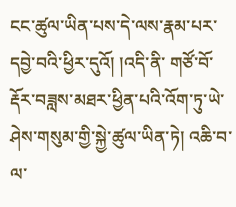ངང་ཚུལ་ཡིན་པས་དེ་ལས་རྣམ་པར་དབྱེ་བའི་ཕྱིར་དུའོ། །འདི་ནི་ གཙོ་བོ་རྡོར་བཟླས་མཐར་ཕྱིན་པའི་འོག་ཏུ་ཡེ་ཤེས་གསུམ་གྱི་སྐྱེ་ཚུལ་ཡིན་ཏེ། འཆི་བ་ལ་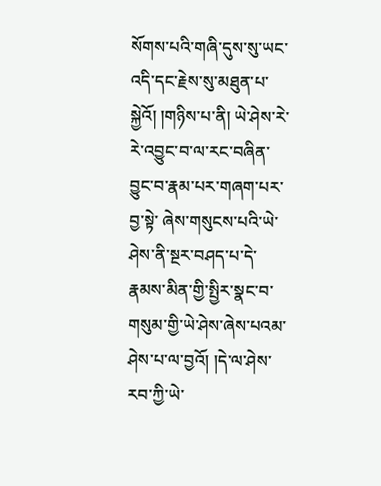སོགས་པའི་གཞི་དུས་སུ་ཡང་འདི་དང་རྗེས་སུ་མཐུན་པ་སྐྱེའོ། །གཉིས་པ་ནི། ཡེ་ཤེས་རེ་རེ་འབྱུང་བ་ལ་རང་བཞིན་བྱུང་བ་རྣམ་པར་གཞག་པར་བྱ་སྟེ་ ཞེས་གསུངས་པའི་ཡེ་ཤེས་ནི་སྔར་བཤད་པ་དེ་རྣམས་མིན་གྱི་སྤྱིར་སྣང་བ་གསུམ་གྱི་ཡེ་ཤེས་ཞེས་པའམ་ཤེས་པ་ལ་བྱའོ། །དེ་ལ་ཤེས་རབ་ཀྱི་ཡེ་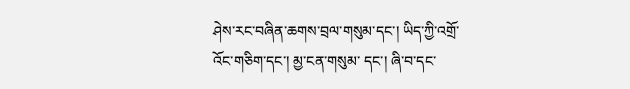ཤེས་རང་བཞིན་ཆགས་བྲལ་གསུམ་དང་། ཡིད་ཀྱི་འགྲོ་འོང་གཅིག་དང་། མྱ་ངན་གསུམ་ དང་། ཞི་བ་དང་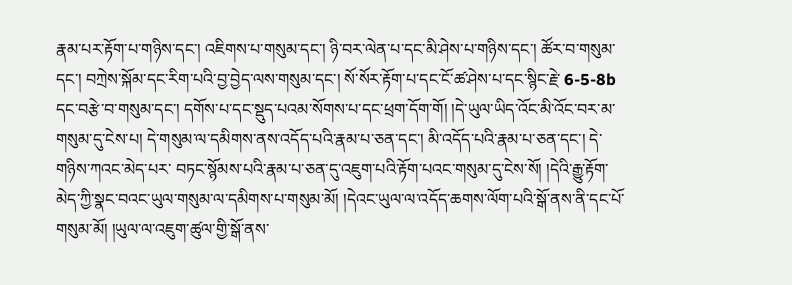རྣམ་པར་རྟོག་པ་གཉིས་དང་། འཇིགས་པ་གསུམ་དང་། ཉི་བར་ལེན་པ་དང་མི་ཤེས་པ་གཉིས་དང་། ཚོར་བ་གསུམ་དང་། བཀྲེས་སྐོམ་དང་རིག་པའི་བྱ་བྱེད་ལས་གསུམ་དང་། སོ་སོར་རྟོག་པ་དང་ངོ་ཚ་ཤེས་པ་དང་སྙིང་རྗེ་ 6-5-8b དང་བརྩེ་བ་གསུམ་དང་། དགོས་པ་དང་སྡུད་པའམ་སོགས་པ་དང་ཕྲག་དོག་གོ། །དེ་ཡུལ་ཡིད་འོང་མི་འོང་བར་མ་གསུམ་དུ་ངེས་པ། དེ་གསུམ་ལ་དམིགས་ནས་འདོད་པའི་རྣམ་པ་ཅན་དང་། མི་འདོད་པའི་རྣམ་པ་ཅན་དང་། དེ་གཉིས་ཀའང་མེད་པར་ བཏང་སྙོམས་པའི་རྣམ་པ་ཅན་དུ་འཇུག་པའི་རྟོག་པའང་གསུམ་དུ་ངེས་སོ། །དེའི་རྒྱུ་རྟོག་མེད་ཀྱི་སྣང་བའང་ཡུལ་གསུམ་ལ་དམིགས་པ་གསུམ་མོ། །དེའང་ཡུལ་ལ་འདོད་ཆགས་ལོག་པའི་སྒོ་ནས་ནི་དང་པོ་གསུམ་མོ། །ཡུལ་ལ་འཇུག་ཚུལ་གྱི་སྒོ་ནས་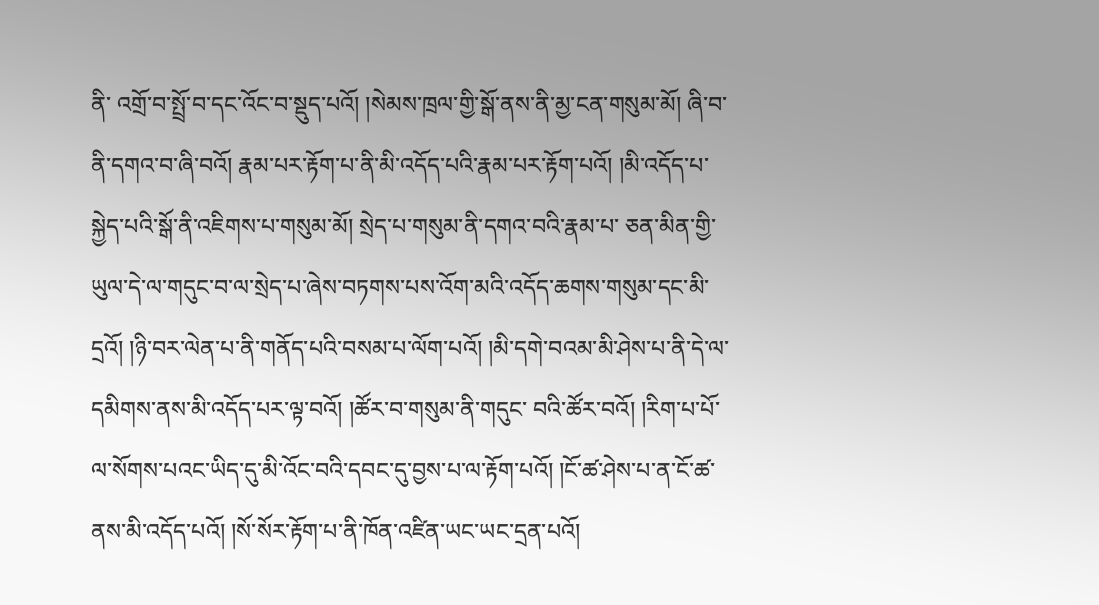ནི་ འགྲོ་བ་སྤྲོ་བ་དང་འོང་བ་སྡུད་པའོ། །སེམས་ཁྲལ་གྱི་སྒོ་ནས་ནི་མྱ་ངན་གསུམ་མོ། ཞི་བ་ནི་དགའ་བ་ཞི་བའོ། རྣམ་པར་རྟོག་པ་ནི་མི་འདོད་པའི་རྣམ་པར་རྟོག་པའོ། །མི་འདོད་པ་སྐྱེད་པའི་སྒོ་ནི་འཇིགས་པ་གསུམ་མོ། སྲེད་པ་གསུམ་ནི་དགའ་བའི་རྣམ་པ་ ཅན་མིན་གྱི་ཡུལ་དེ་ལ་གདུང་བ་ལ་སྲེད་པ་ཞེས་བཏགས་པས་འོག་མའི་འདོད་ཆགས་གསུམ་དང་མི་དྲའོ། །ཉི་བར་ལེན་པ་ནི་གནོད་པའི་བསམ་པ་ལོག་པའོ། །མི་དགེ་བའམ་མི་ཤེས་པ་ནི་དེ་ལ་དམིགས་ནས་མི་འདོད་པར་ལྟ་བའོ། །ཚོར་བ་གསུམ་ནི་གདུང་ བའི་ཚོར་བའོ། །རིག་པ་པོ་ལ་སོགས་པའང་ཡིད་དུ་མི་འོང་བའི་དབང་དུ་བྱས་པ་ལ་རྟོག་པའོ། །ངོ་ཚ་ཤེས་པ་ན་ངོ་ཚ་ནས་མི་འདོད་པའོ། །སོ་སོར་རྟོག་པ་ནི་ཁོན་འཛིན་ཡང་ཡང་དྲན་པའོ།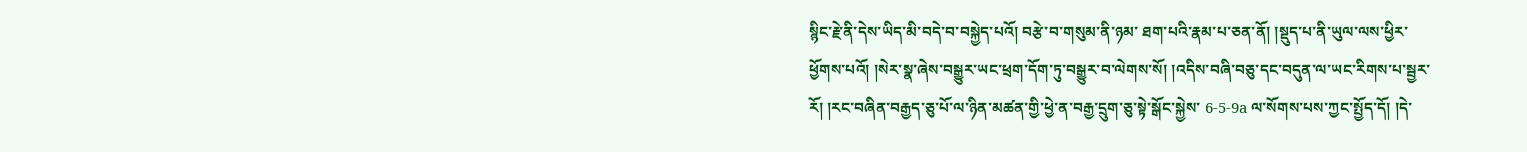སྙིང་རྗེ་ནི་དེས་ཡིད་མི་བདེ་བ་བསྐྱེད་པའོ། བརྩེ་བ་གསུམ་ནི་ཉམ་ ཐག་པའི་རྣམ་པ་ཅན་ནོ། །སྡུད་པ་ནི་ཡུལ་ལས་ཕྱིར་ཕྱོགས་པའོ། །སེར་སྣ་ཞེས་བསྒྱུར་ཡང་ཕྲག་དོག་ཏུ་བསྒྱུར་བ་ལེགས་སོ། །འདིས་བཞི་བཅུ་དང་བདུན་ལ་ཡང་རིགས་པ་སྦྱར་རོ། །རང་བཞིན་བརྒྱད་ཅུ་པོ་ལ་ཉིན་མཚན་གྱི་ཕྱེ་ན་བརྒྱ་དྲུག་ཅུ་སྟེ་སྒོང་སྐྱེས་ 6-5-9a ལ་སོགས་པས་ཀྱང་སྤྱོད་དོ། །དེ་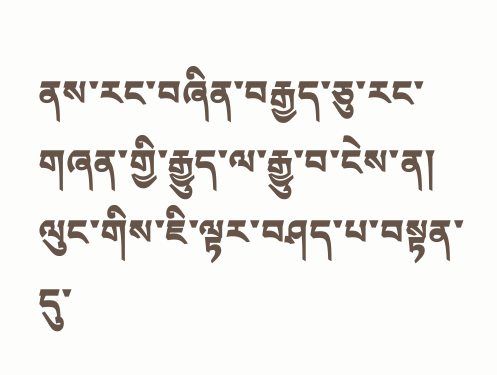ནས་རང་བཞིན་བརྒྱད་ཅུ་རང་གཞན་གྱི་རྒྱུད་ལ་རྒྱུ་བ་ངེས་ན། ལུང་གིས་ཇི་ལྟར་བཤད་པ་བསྟན་དུ་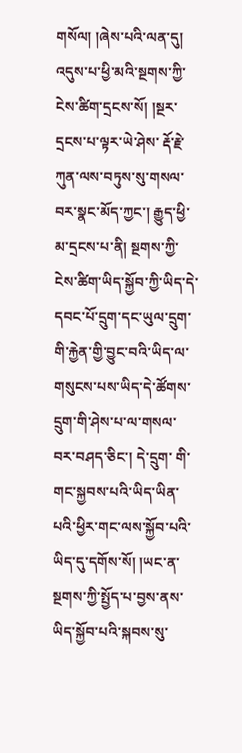གསོལ། །ཞེས་པའི་ལན་དུ། འདུས་པ་ཕྱི་མའི་སྔགས་ཀྱི་ངེས་ཚིག་དྲངས་སོ། །སྔར་དྲངས་པ་ལྟར་ཡེ་ཤེས་ རྡོ་རྗེ་ཀུན་ལས་བཏུས་སུ་གསལ་བར་སྣང་མོད་ཀྱང་། རྒྱུད་ཕྱི་མ་དྲངས་པ་ནི། སྔགས་ཀྱི་ངེས་ཚིག་ཡིད་སྐྱོབ་ཀྱི་ཡིད་དེ་དབང་པོ་དྲུག་དང་ཡུལ་དྲུག་གི་རྐྱེན་གྱི་བྱུང་བའི་ཡིད་ལ་གསུངས་པས་ཡིད་དེ་ཚོགས་དྲུག་གི་ཤེས་པ་ལ་གསལ་བར་བཤད་ཅིང་། དེ་དྲུག་ གི་གང་སྐྱབས་པའི་ཡིད་ཡིན་པའི་ཕྱིར་གང་ལས་སྐྱོབ་པའི་ཡིད་དུ་དགོས་སོ། །ཡང་ན་སྔགས་ཀྱི་སྤྱོད་པ་བྱས་ནས་ཡིད་སྐྱོབ་པའི་སྐབས་སུ་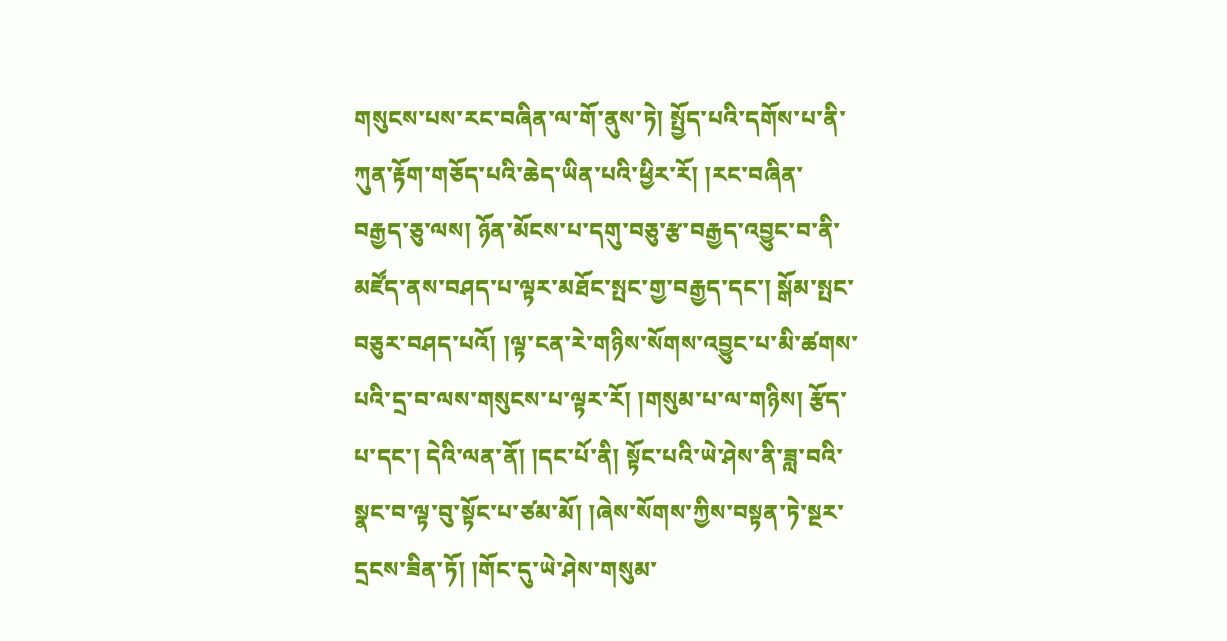གསུངས་པས་རང་བཞིན་ལ་གོ་ནུས་ཏེ། སྤྱོད་པའི་དགོས་པ་ནི་ཀུན་རྟོག་གཅོད་པའི་ཆེད་ཡིན་པའི་ཕྱིར་རོ། །རང་བཞིན་ བརྒྱད་ཅུ་ལས། ཉོན་མོངས་པ་དགུ་བཅུ་རྩ་བརྒྱད་འབྱུང་བ་ནི་མཛོད་ནས་བཤད་པ་ལྟར་མཐོང་སྤང་གྱ་བརྒྱད་དང་། སྒོམ་སྤང་བཅུར་བཤད་པའོ། །ལྟ་ངན་རེ་གཉིས་སོགས་འབྱུང་པ་མི་ཚགས་པའི་དྲ་བ་ལས་གསུངས་པ་ལྟར་རོ། །གསུམ་པ་ལ་གཉིས། རྩོད་ པ་དང་། དེའི་ལན་ནོ། །དང་པོ་ནི། སྟོང་པའི་ཡེ་ཤེས་ནི་ཟླ་བའི་སྣང་བ་ལྟ་བུ་སྟོང་པ་ཙམ་མོ། །ཞེས་སོགས་ཀྱིས་བསྟན་ཏེ་སྔར་དྲངས་ཟིན་ཏོ། །གོང་དུ་ཡེ་ཤེས་གསུམ་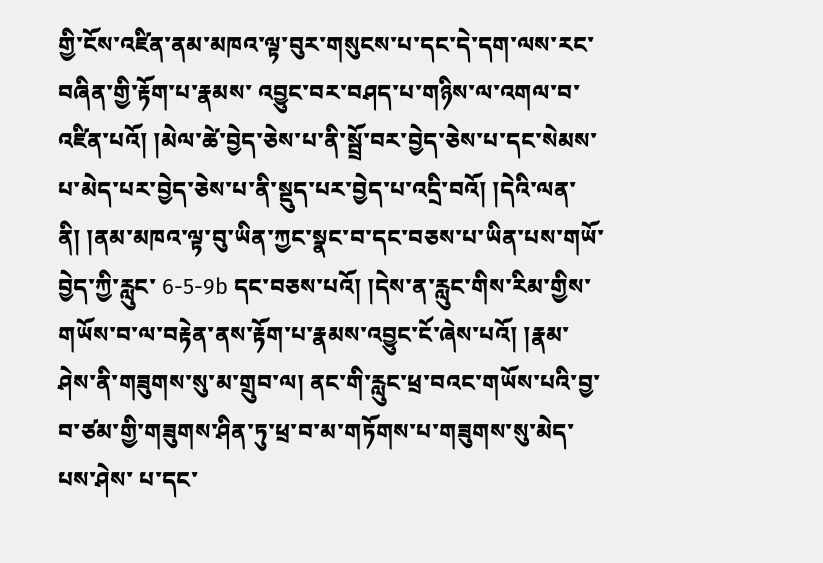གྱི་ངོས་འཛིན་ནམ་མཁའ་ལྟ་བུར་གསུངས་པ་དང་དེ་དག་ལས་རང་བཞིན་གྱི་རྟོག་པ་རྣམས་ འབྱུང་བར་བཤད་པ་གཉིས་ལ་འགལ་བ་འཛིན་པའོ། །མེལ་ཚེ་བྱེད་ཅེས་པ་ནི་སྦྲོ་བར་བྱེད་ཅེས་པ་དང་སེམས་པ་མེད་པར་བྱེད་ཅེས་པ་ནི་སྡུད་པར་བྱེད་པ་འདྲི་བའོ། །དེའི་ལན་ནི། །ནམ་མཁའ་ལྟ་བུ་ཡིན་ཀྱང་སྣང་བ་དང་བཅས་པ་ཡིན་པས་གཡོ་བྱེད་ཀྱི་རླུང་ 6-5-9b དང་བཅས་པའོ། །དེས་ན་རླུང་གིས་རིམ་གྱིས་གཡོས་བ་ལ་བརྟེན་ནས་རྟོག་པ་རྣམས་འབྱུང་ངོ་ཞེས་པའོ། །རྣམ་ཤེས་ནི་གཟུགས་སུ་མ་གྲུབ་ལ། ནང་གི་རླུང་ཕྲ་བའང་གཡོས་པའི་བྱ་བ་ཙམ་གྱི་གཟུགས་ཤིན་ཏུ་ཕྲ་བ་མ་གཏོགས་པ་གཟུགས་སུ་མེད་པས་ཤེས་ པ་དང་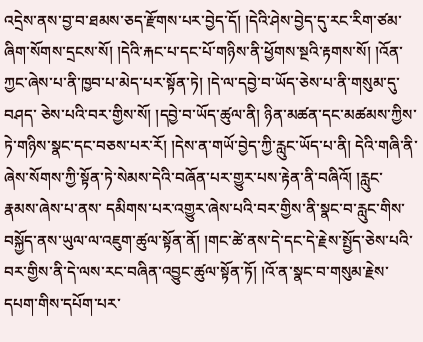འདྲེས་ནས་བྱ་བ་ཐམས་ཅད་རྫོགས་པར་བྱེད་དོ། །དེའི་ཤེས་བྱེད་དུ་རང་རིག་ཙམ་ཞིག་སོགས་དྲངས་སོ། །དེའི་རྐང་པ་དང་པོ་གཉིས་ནི་ཕྱོགས་སྔའི་རྟགས་སོ། །འོན་ཀྱང་ཞེས་པ་ནི་ཁྱབ་པ་མེད་པར་སྟོན་ཏེ། །དེ་ལ་དབྱེ་བ་ཡོད་ཅེས་པ་ནི་གསུམ་དུ་བཤད་ ཅེས་པའི་བར་གྱིས་སོ། །དབྱེ་བ་ཡོད་ཚུལ་ནི། ཉིན་མཚན་དང་མཚམས་ཀྱིས་ཏེ་གཉིས་སྣང་དང་བཅས་པར་རོ། །དེས་ན་གཡོ་བྱེད་ཀྱི་རླུང་ཡོད་པ་ནི། དེའི་གཞི་ནི་ཞེས་སོགས་ཀྱི་སྟོན་ཏེ་སེམས་དེའི་བཞོན་པར་གྱུར་པས་རྟེན་ནི་བཞིའོ། །རླུང་རྣམས་ཞེས་པ་ནས་ དམིགས་པར་འགྱུར་ཞེས་པའི་བར་གྱིས་ནི་སྣང་བ་རླུང་གིས་བསྐྱོད་ནས་ཡུལ་ལ་འཇུག་ཚུལ་སྟོན་ནོ། །གང་ཚེ་ནས་དེ་དང་དེ་རྗེས་སྤྱོད་ཅེས་པའི་བར་གྱིས་ནི་དེ་ལས་རང་བཞིན་འབྱུང་ཚུལ་སྟོན་ཏོ། །འོ་ན་སྣང་བ་གསུམ་རྗེས་དཔག་གིས་དཔོག་པར་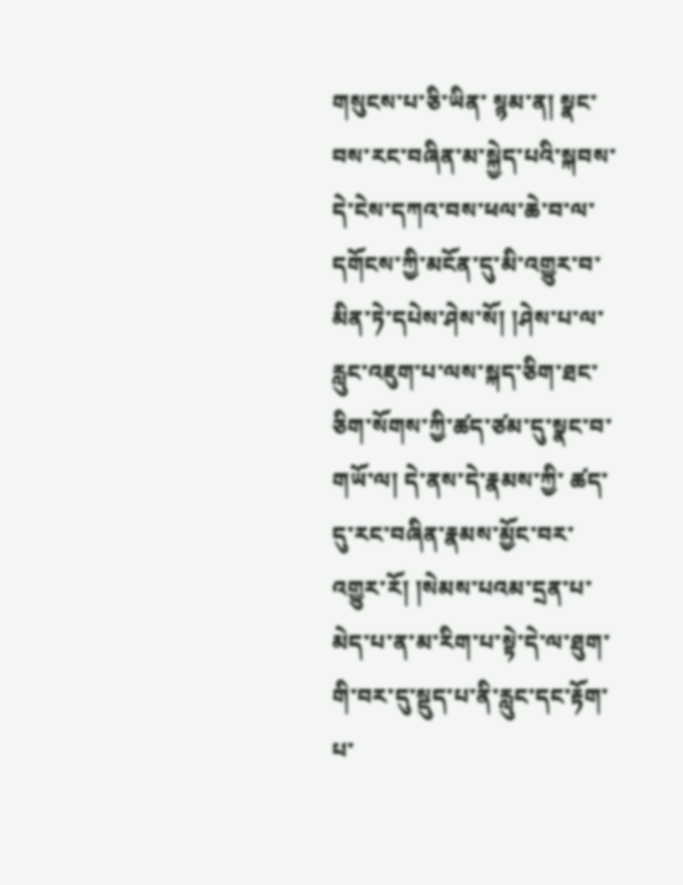གསུངས་པ་ཅི་ཡིན་ སྙམ་ན། སྣང་བས་རང་བཞིན་མ་སྐྱེད་པའི་སྐབས་དེ་ངེས་དཀའ་བས་ཕལ་ཆེ་བ་ལ་དགོངས་ཀྱི་མངོན་དུ་མི་འགྱུར་བ་མིན་ཏེ་དཔེས་ཤེས་སོ། །ཤེས་པ་ལ་རླུང་འཇུག་པ་ལས་སྐད་ཅིག་ཐང་ཅིག་སོགས་ཀྱི་ཚད་ཙམ་དུ་སྣང་བ་གཡོ་ལ། དེ་ནས་དེ་རྣམས་ཀྱི་ ཚད་དུ་རང་བཞིན་རྣམས་མྱོང་བར་འགྱུར་རོ། །སེམས་པའམ་དྲན་པ་མེད་པ་ན་མ་རིག་པ་སྟེ་དེ་ལ་ཐུག་གི་བར་དུ་སྡུད་པ་ནི་རླུང་དང་རྟོག་པ་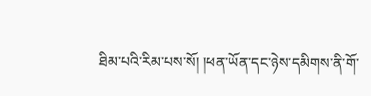ཐིམ་པའི་རིམ་པས་སོ། །ཕན་ཡོན་དང་ཉེས་དམིགས་ནི་གོ་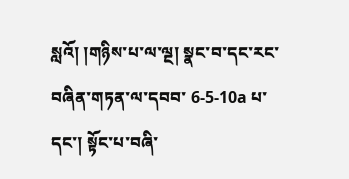སླའོ། །གཉིས་པ་ལ་ལྔ། སྣང་བ་དང་རང་བཞིན་གཏན་ལ་དབབ་ 6-5-10a པ་དང་། སྟོང་པ་བཞི་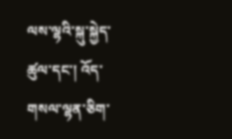ལས་ལྷའི་སྐུ་སྐྱེད་ཚུལ་དང་། འོད་གསལ་ལྷན་ཅིག་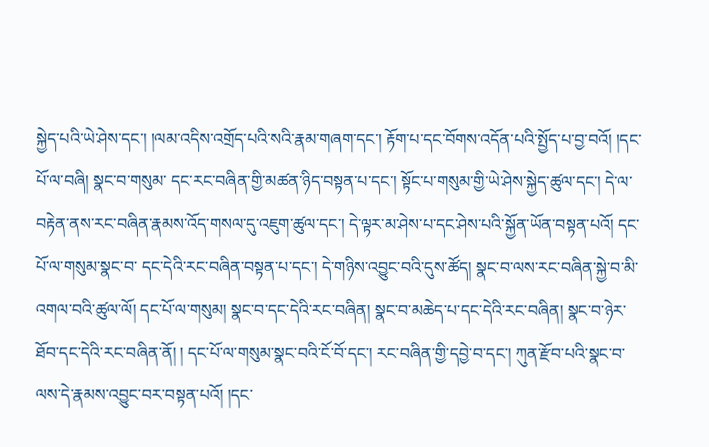སྐྱེད་པའི་ཡེ་ཤེས་དང་། །ལམ་འདིས་འགྲོད་པའི་སའི་རྣམ་གཞག་དང་། རྟོག་པ་དང་བོགས་འདོན་པའི་སྤྱོད་པ་བྱ་བའོ། །དང་པོ་ལ་བཞི། སྣང་བ་གསུམ་ དང་རང་བཞིན་གྱི་མཚན་ཉིད་བསྟན་པ་དང་། སྟོང་པ་གསུམ་གྱི་ཡེ་ཤེས་སྐྱེད་ཚུལ་དང་། དེ་ལ་བརྟེན་ནས་རང་བཞིན་རྣམས་འོད་གསལ་དུ་འཇུག་ཚུལ་དང་། དེ་ལྟར་མ་ཤེས་པ་དང་ཤེས་པའི་སྐྱོན་ཡོན་བསྟན་པའོ། དང་པོ་ལ་གསུམ་སྣང་བ་ དང་དེའི་རང་བཞིན་བསྟན་པ་དང་། དེ་གཉིས་འབྱུང་བའི་དུས་ཚོད། སྣང་བ་ལས་རང་བཞིན་སྐྱེ་བ་མི་འགལ་བའི་ཚུལ་ལོ། དང་པོ་ལ་གསུམ། སྣང་བ་དང་དེའི་རང་བཞིན། སྣང་བ་མཆེད་པ་དང་དེའི་རང་བཞིན། སྣང་བ་ཉེར་ཐོབ་དང་དེའི་རང་བཞིན་ནོ། ། དང་པོ་ལ་གསུམ་སྣང་བའི་ངོ་བོ་དང་། རང་བཞིན་གྱི་དབྱེ་བ་དང་། ཀུན་རྫོབ་པའི་སྣང་བ་ལས་དེ་རྣམས་འབྱུང་བར་བསྟན་པའོ། །དང་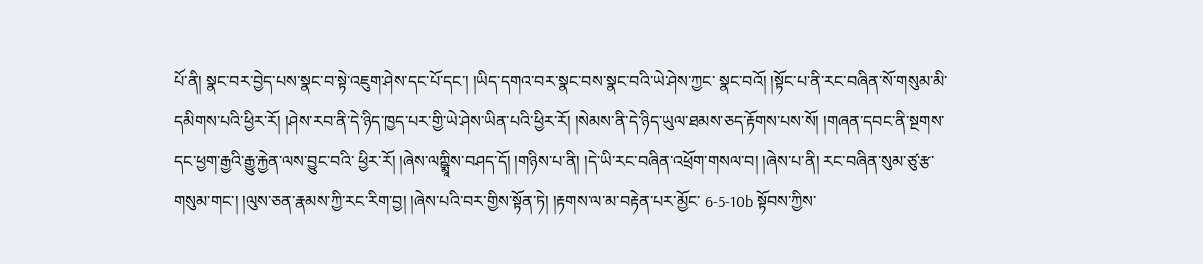པོ་ནི། སྣང་བར་བྱེད་པས་སྣང་བ་སྟེ་འཇུག་ཤེས་དང་པོ་དང་། །ཡིད་དགའ་བར་སྣང་བས་སྣང་བའི་ཡེ་ཤེས་ཀྱང་ སྣང་བའོ། །སྟོང་པ་ནི་རང་བཞིན་སོ་གསུམ་མི་དམིགས་པའི་ཕྱིར་རོ། །ཤེས་རབ་ནི་དེ་ཉིད་ཁྱད་པར་གྱི་ཡེ་ཤེས་ཡིན་པའི་ཕྱིར་རོ། །སེམས་ནི་དེ་ཉིད་ཡུལ་ཐམས་ཅད་རྟོགས་པས་སོ། །གཞན་དབང་ནི་སྔགས་དང་ཕྱག་རྒྱའི་རྒྱུ་རྐྱེན་ལས་བྱུང་བའི་ ཕྱིར་རོ། །ཞེས་ལཀྵྨཱིས་བཤད་དོ། །གཉིས་པ་ནི། །དེ་ཡི་རང་བཞིན་འཕྲོག་གསལ་བ། །ཞེས་པ་ནི། རང་བཞིན་སུམ་ཙུ་རྩ་གསུམ་གང་། །ལུས་ཅན་རྣམས་ཀྱི་རང་རིག་བྱ། །ཞེས་པའི་བར་གྱིས་སྟོན་ཏེ། །རྟགས་ལ་མ་བརྟེན་པར་མྱོང་ 6-5-10b སྟོབས་ཀྱིས་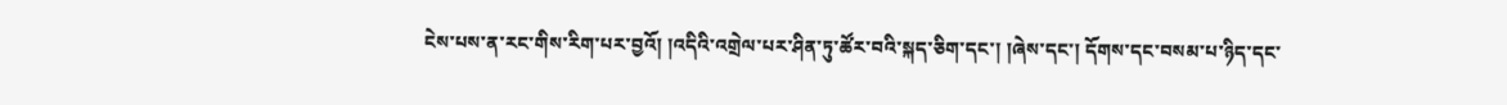ངེས་པས་ན་རང་གིས་རིག་པར་བྱའོ། །འདིའི་འགྲེལ་པར་ཤིན་ཏུ་ཚོར་བའི་སྐད་ཅིག་དང་། །ཞེས་དང་། དོགས་དང་བསམ་པ་ཉིད་དང་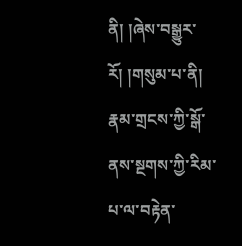ནི། །ཞེས་བསྒྱུར་རོ། །གསུམ་པ་ནི། རྣམ་གྲངས་ཀྱི་སྒོ་ནས་སྔགས་ཀྱི་རིམ་པ་ལ་བརྟེན་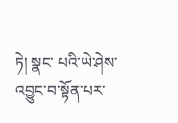ཏེ། སྣང་ པའི་ཡེ་ཤེས་འབྱུང་བ་སྟོན་པར་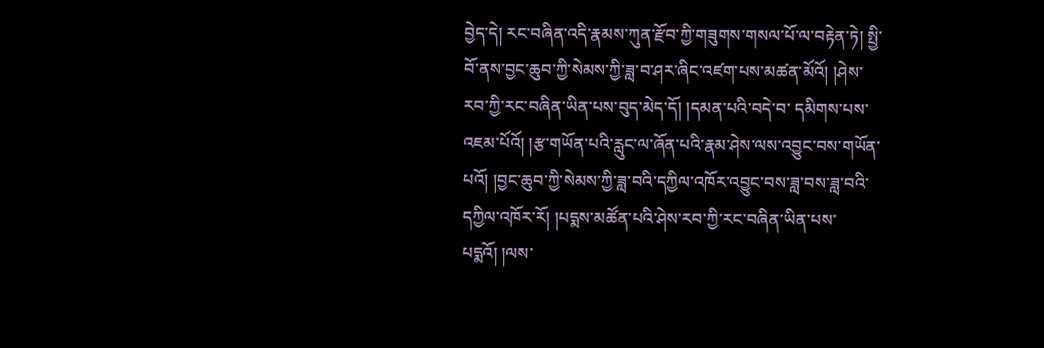བྱེད་དེ། རང་བཞིན་འདི་རྣམས་ཀུན་རྫོབ་ཀྱི་གཟུགས་གསལ་པོ་ལ་བརྟེན་ཏེ། སྤྱི་བོ་ནས་བྱང་ཆུབ་ཀྱི་སེམས་ཀྱི་ཟླ་བ་ཤར་ཞིང་འཛག་པས་མཚན་མོའོ། །ཤེས་རབ་ཀྱི་རང་བཞིན་ཡིན་པས་བུད་མེད་དོ། །དམན་པའི་བདེ་བ་ དམིགས་པས་འཇམ་པོའོ། །རྩ་གཡོན་པའི་རླུང་ལ་ཞོན་པའི་རྣམ་ཤེས་ལས་འབྱུང་བས་གཡོན་པའོ། །བྱང་ཆུབ་ཀྱི་སེམས་ཀྱི་ཟླ་བའི་དཀྱིལ་འཁོར་འབྱུང་བས་ཟླ་བས་ཟླ་བའི་དཀྱིལ་འཁོར་རོ། །པདྨས་མཚོན་པའི་ཤེས་རབ་ཀྱི་རང་བཞིན་ཡིན་པས་པདྨའོ། །ལས་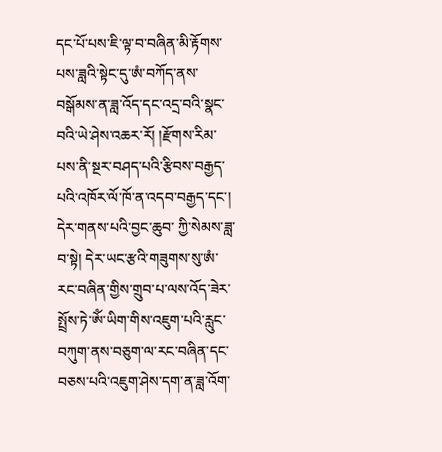དང་པོ་པས་ཇི་ལྟ་བ་བཞིན་མི་རྟོགས་པས་ཟླའི་སྟེང་དུ་ཨཾ་བཀོད་ནས་བསྒོམས་ན་ཟླ་འོད་དང་འདྲ་བའི་སྣང་བའི་ཡེ་ཤེས་འཆར་རོ། །རྫོགས་རིམ་པས་ནི་སྔར་བཤད་པའི་རྩིབས་བརྒྱད་པའི་འཁོར་ལོ་ཁོ་ན་འདབ་བརྒྱད་དང་། དེར་གནས་པའི་བྱང་ཆུབ་ ཀྱི་སེམས་ཟླ་བ་སྟེ། དེར་ཡང་རྩའི་གཟུགས་སུ་ཨཾ་རང་བཞིན་གྱིས་གྲུབ་པ་ལས་འོད་ཟེར་སྤྲོས་ཏེ་ཨོཾ་ཡིག་གིས་འཇུག་པའི་རླུང་བཀུག་ནས་བཅུག་ལ་རང་བཞིན་དང་བཅས་པའི་འཇུག་ཤེས་དག་ན་ཟླ་འོག་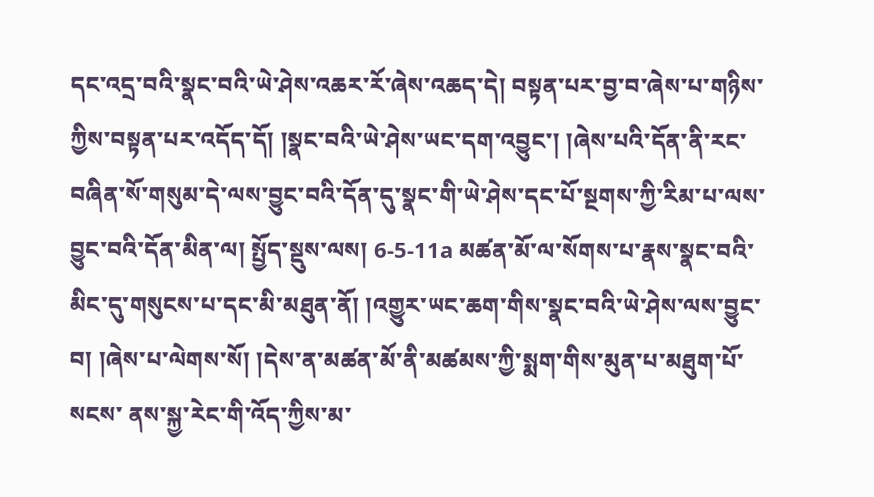དང་འདྲ་བའི་སྣང་བའི་ཡེ་ཤེས་འཆར་རོ་ཞེས་འཆད་དེ། བསྟན་པར་བྱ་བ་ཞེས་པ་གཉིས་ཀྱིས་བསྟན་པར་འདོད་དོ། །སྣང་བའི་ཡེ་ཤེས་ཡང་དག་འབྱུང་། །ཞེས་པའི་དོན་ནི་རང་བཞིན་སོ་གསུམ་དེ་ལས་བྱུང་བའི་དོན་དུ་སྣང་གི་ཡེ་ཤེས་དང་པོ་སྔགས་ཀྱི་རིམ་པ་ལས་བྱུང་བའི་དོན་མིན་ལ། སྤྱོད་སྡུས་ལས། 6-5-11a མཚན་མོ་ལ་སོགས་པ་རྣས་སྣང་བའི་མིང་དུ་གསུངས་པ་དང་མི་མཐུན་ནོ། །འགྱུར་ཡང་ཆག་གིས་སྣང་བའི་ཡེ་ཤེས་ལས་བྱུང་བ། །ཞེས་པ་ལེགས་སོ། །དེས་ན་མཚན་མོ་ནི་མཚམས་ཀྱི་སྨག་གིས་མུན་པ་མཐུག་པོ་སངས་ ནས་སྐྱ་རེང་གི་འོད་ཀྱིས་མ་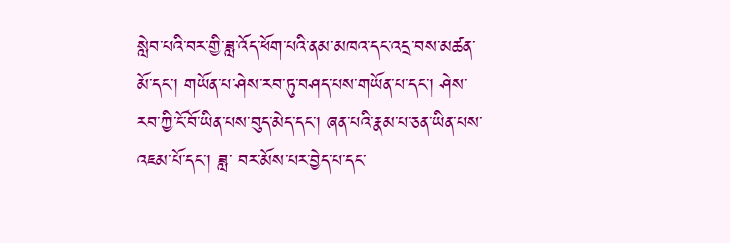སླེབ་པའི་བར་གྱི་ཟླ་འོད་ཕོག་པའི་ནམ་མཁའ་དང་འདྲ་བས་མཚན་མོ་དང་། གཡོན་པ་ཤེས་རབ་ཏུ་བཤད་པས་གཡོན་པ་དང་། ཤེས་རབ་ཀྱི་ངོ་བོ་ཡིན་པས་བུད་མེད་དང་། ཞན་པའི་རྣམ་པ་ཅན་ཡིན་པས་འཇམ་པོ་དང་། ཟླ་ བར་མོས་པར་བྱེད་པ་དང་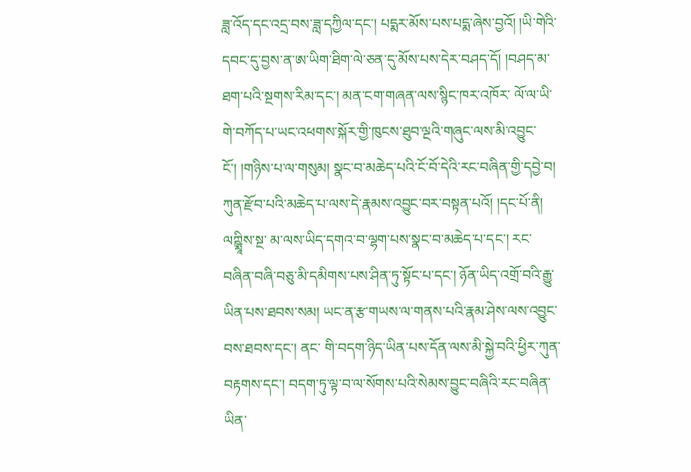ཟླ་འོད་དང་འདྲ་བས་ཟླ་དཀྱིལ་དང་། པདྨར་མོས་པས་པདྨ་ཞེས་བྱའོ། །ཡི་གེའི་དབང་དུ་བྱས་ན་ཨ་ཡིག་ཐིག་ལེ་ཅན་དུ་མོས་པས་དེར་བཤད་དོ། །བཤད་མ་ཐག་པའི་སྔགས་རིམ་དང་། མན་ངག་གཞན་ལས་སྙིང་ཁར་འཁོར་ ལོ་ལ་ཡི་གེ་བཀོད་པ་ཡང་འཕགས་སྐོར་གྱི་ཁུངས་ཐུབ་ལྔའི་གཞུང་ལས་མི་འབྱུང་ངོ་། །གཉིས་པ་ལ་གསུམ། སྣང་བ་མཆེད་པའི་ངོ་བོ་དེའི་རང་བཞིན་གྱི་དབྱེ་བ། ཀུན་རྫོབ་པའི་མཆེད་པ་ལས་དེ་རྣམས་འབྱུང་བར་བསྟན་པའོ། །དང་པོ་ནི། ལཀྵྨཱིས་སྔ་ མ་ལས་ཡིད་དགའ་བ་ལྷག་པས་སྣང་བ་མཆེད་པ་དང་། རང་བཞིན་བཞི་བཅུ་མི་དམིགས་པས་ཤིན་ཏུ་སྟོང་པ་དང་། ཉོན་ཡིད་འགྲོ་བའི་རྒྱུ་ཡིན་པས་ཐབས་སམ། ཡང་ན་རྩ་གཡས་ལ་གནས་པའི་རྣམ་ཤེས་ལས་འབྱུང་བས་ཐབས་དང་། ནང་ གི་བདག་ཉིད་ཡིན་པས་དོན་ལས་མི་སྐྱེ་བའི་ཕྱིར་ཀུན་བརྟགས་དང་། བདག་ཏུ་ལྟ་བ་ལ་སོགས་པའི་སེམས་བྱུང་བཞིའི་རང་བཞིན་ཡིན་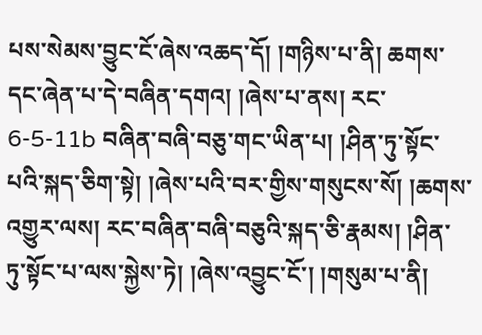པས་སེམས་བྱུང་ངོ་ཞེས་འཆད་དོ། །གཉིས་པ་ནི། ཆགས་དང་ཞེན་པ་དེ་བཞིན་དགའ། །ཞེས་པ་ནས། རང་ 6-5-11b བཞིན་བཞི་བཅུ་གང་ཡིན་པ། །ཤིན་ཏུ་སྟོང་པའི་སྐད་ཅིག་སྟེ། །ཞེས་པའི་བར་གྱིས་གསུངས་སོ། །ཆགས་འགྱུར་ལས། རང་བཞིན་བཞི་བཅུའི་སྐད་ཅི་རྣམས། །ཤིན་ཏུ་སྟོང་པ་ལས་སྐྱེས་ཏེ། །ཞེས་འབྱུང་ངོ་། །གསུམ་པ་ནི།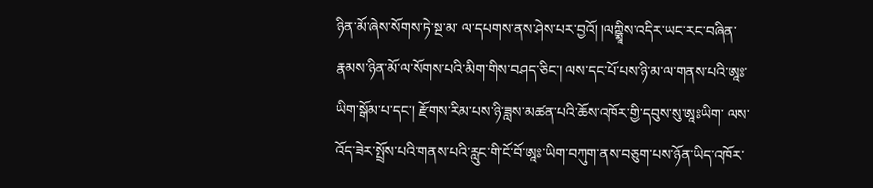ཉིན་མོ་ཞེས་སོགས་ཏེ་སྔ་མ་ ལ་དཔགས་ནས་ཤེས་པར་བྱའོ། །ལཀྵྨཱིས་འདིར་ཡང་རང་བཞིན་རྣམས་ཉིན་མོ་ལ་སོགས་པའི་མིག་གིས་བཤད་ཅིང་། ལས་དང་པོ་པས་ཉི་མ་ལ་གནས་པའི་ཨཱཿ་ཡིག་སྒོམ་པ་དང་། རྫོགས་རིམ་པས་ཉི་ཟླས་མཚན་པའི་ཆོས་འཁོར་གྱི་དབུས་སུ་ཨཱཿཡིག་ ལས་འོད་ཟེར་སྤྲོས་པའི་གནས་པའི་རླུང་གི་ངོ་བོ་ཨཱཿ་ཡིག་བཀུག་ནས་བཅུག་པས་ཉོན་ཡིད་འཁོར་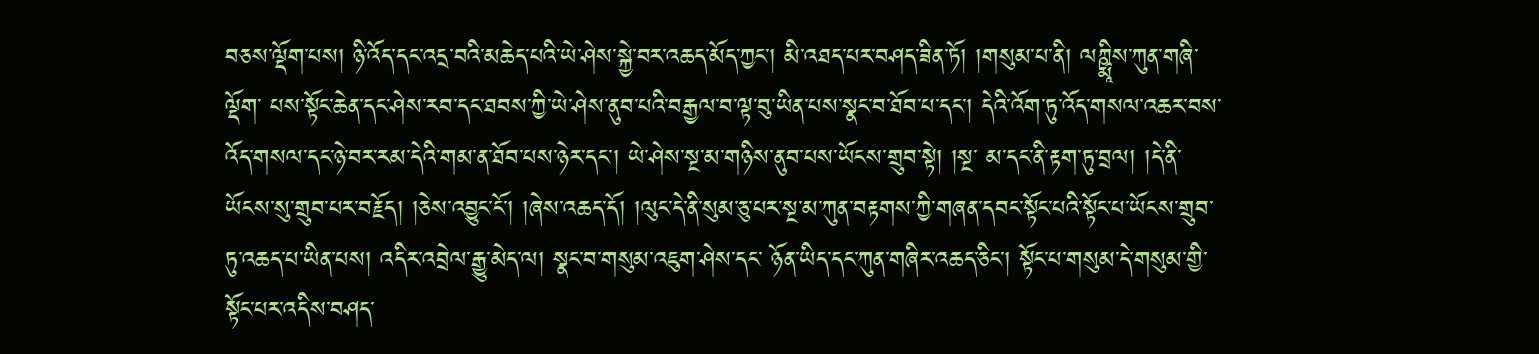བཅས་ལྡོག་པས། ཉི་འོད་དང་འདྲ་བའི་མཆེད་པའི་ཡེ་ཤེས་སྐྱེ་བར་འཆད་མོད་ཀྱང་། མི་འཐད་པར་བཤད་ཟིན་ཏོ། །གསུམ་པ་ནི། ལཀྵྨཱིས་ཀུན་གཞི་ལྡོག་ པས་སྟོང་ཆེན་དང་ཤེས་རབ་དང་ཐབས་ཀྱི་ཡེ་ཤེས་ནུབ་པའི་བརྒྱལ་བ་ལྟ་བུ་ཡིན་པས་སྣང་བ་ཐོབ་པ་དང་། དེའི་འོག་ཏུ་འོད་གསལ་འཆར་བས་འོད་གསལ་དང་ཉེ་བར་རམ་དེའི་གམ་ན་ཐོབ་པས་ཉེར་དང་། ཡེ་ཤེས་སྔ་མ་གཉིས་ནུབ་པས་ཡོངས་གྲུབ་སྟེ། །སྔ་ མ་དང་ནི་རྟག་ཏུ་བྲལ། །དེ་ནི་ཡོངས་སུ་གྲུབ་པར་བརྗོད། །ཅེས་འབྱུང་ངོ་། །ཞེས་འཆད་དོ། །ལུང་དེ་ནི་སུམ་ཅུ་པར་སྔ་མ་ཀུན་བརྟགས་ཀྱི་གཞན་དབང་སྟོང་པའི་སྟོང་པ་ཡོངས་གྲུབ་ཏུ་འཆད་པ་ཡིན་པས། འདིར་འབྲེལ་རྒྱུ་མེད་ལ། སྣང་བ་གསུམ་འཇུག་ཤེས་དང་ ཉོན་ཡིད་དང་ཀུན་གཞིར་འཆད་ཅིང་། སྟོང་པ་གསུམ་དེ་གསུམ་གྱི་སྟོང་པར་འདིས་བཤད་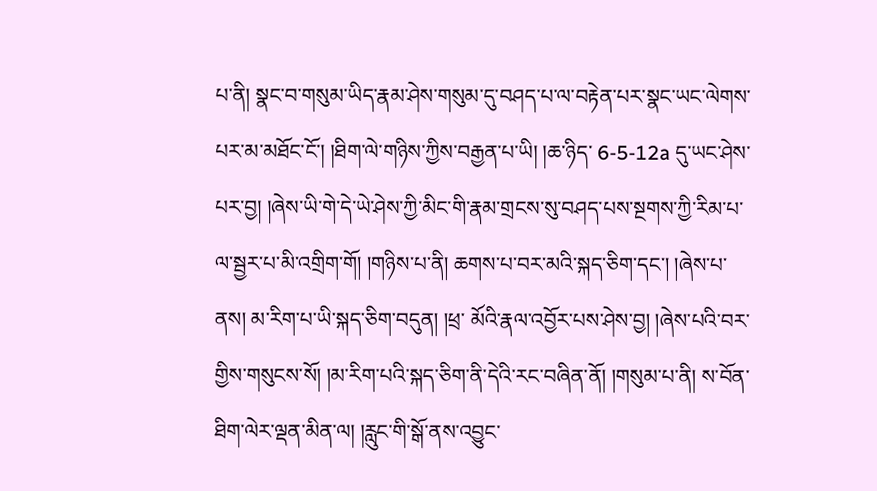པ་ནི། སྣང་བ་གསུམ་ཡིད་རྣམ་ཤེས་གསུམ་དུ་བཤད་པ་ལ་བརྟེན་པར་སྣང་ཡང་ལེགས་པར་མ་མཐོང་ངོ་། །ཐིག་ལེ་གཉིས་ཀྱིས་བརྒྱན་པ་ཡི། །ཆ་ཉིད་ 6-5-12a དུ་ཡང་ཤེས་པར་བྱ། །ཞེས་ཡི་གེ་དེ་ཡེ་ཤེས་ཀྱི་མིང་གི་རྣམ་གྲངས་སུ་བཤད་པས་སྔགས་ཀྱི་རིམ་པ་ལ་སྦྱར་པ་མི་འགྲིག་གོ། །གཉིས་པ་ནི། ཆགས་པ་བར་མའི་སྐད་ཅིག་དང་། །ཞེས་པ་ནས། མ་རིག་པ་ཡི་སྐད་ཅིག་བདུན། །ཕྲ་ མོའི་རྣལ་འབྱོར་པས་ཤེས་བྱ། །ཞེས་པའི་བར་གྱིས་གསུངས་སོ། །མ་རིག་པའི་སྐད་ཅིག་ནི་དེའི་རང་བཞིན་ནོ། །གསུམ་པ་ནི། ས་བོན་ཐིག་ལེར་ལྡན་མིན་ལ། །རླུང་གི་སྒོ་ནས་འབྱུང་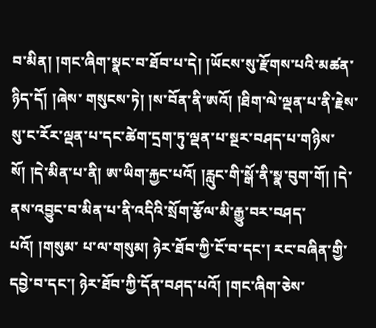བ་མིན། །གང་ཞིག་སྣང་བ་ཐོབ་པ་དེ། །ཡོངས་སུ་རྫོགས་པའི་མཚན་ཉིད་དོ། །ཞེས་ གསུངས་ཏེ། །ས་བོན་ནི་ཨའོ། །ཐིག་ལེ་ལྡན་པ་ནི་རྗེས་སུ་ང་རོར་ལྡན་པ་དང་ཚེག་དྲག་ཏུ་ལྡན་པ་སྔར་བཤད་པ་གཉིས་སོ། །དེ་མིན་པ་ནི། ཨ་ཡིག་རྐྱང་པའོ། །རླུང་གི་སྒོ་ནི་སྣ་བུག་གོ། །དེ་ནས་འབྱུང་བ་མིན་པ་ནི་འདིའི་སྲོག་རྩོལ་མི་རྒྱུ་བར་བཤད་པའོ། །གསུམ་ པ་ལ་གསུམ། ཉེར་ཐོབ་ཀྱི་ངོ་བ་དང་། རང་བཞིན་གྱི་དབྱེ་བ་དང་། ཉེར་ཐོབ་ཀྱི་དོན་བཤད་པའོ། །གང་ཞིག་ཅེས་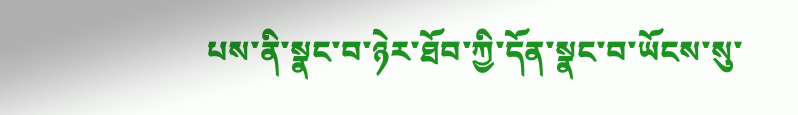པས་ནི་སྣང་བ་ཉེར་ཐོབ་ཀྱི་དོན་སྣང་བ་ཡོངས་སུ་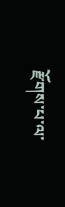རྫོགས་པ་ལ་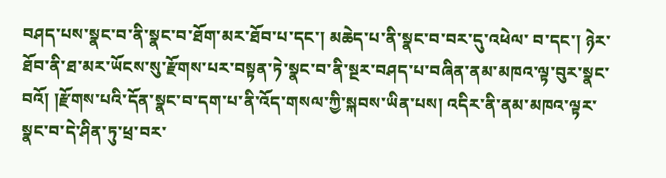བཤད་པས་སྣང་བ་ནི་སྣང་བ་ཐོག་མར་ཐོབ་པ་དང་། མཆེད་པ་ནི་སྣང་བ་བར་དུ་འཕེལ་ བ་དང་། ཉེར་ཐོབ་ནི་ཐ་མར་ཡོངས་སུ་རྫོགས་པར་བསྟན་ཏེ་སྣང་བ་ནི་སྔར་བཤད་པ་བཞིན་ནམ་མཁའ་ལྟ་བུར་སྣང་བའོ། །རྫོགས་པའི་དོན་སྣང་བ་དག་པ་ནི་འོད་གསལ་ཀྱི་སྐབས་ཡིན་པས། འདིར་ནི་ནམ་མཁའ་ལྟར་སྣང་བ་དེ་ཤིན་ཏུ་ཕྲ་བར་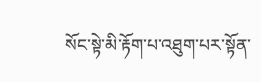སོང་སྟེ་མི་རྟོག་པ་འཐུག་པར་སྟོན་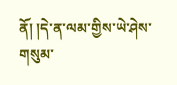ནོ། །དེ་ན་ལམ་གྱིས་ཡེ་ཤེས་གསུམ་